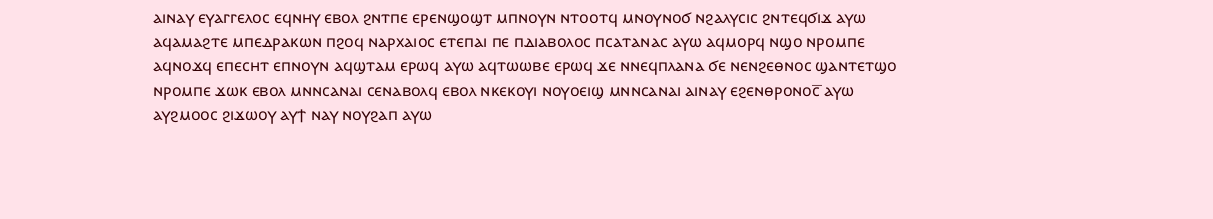ⲁⲓⲛⲁⲩ ⲉⲩⲁⲅⲅⲉⲗⲟⲥ ⲉϥⲛⲏⲩ ⲉⲃⲟⲗ ϩⲛⲧⲡⲉ ⲉⲣⲉⲛϣⲟϣⲧ ⲙⲡⲛⲟⲩⲛ ⲛⲧⲟⲟⲧϥ ⲙⲛⲟⲩⲛⲟϭ ⲛϩⲁⲗⲩⲥⲓⲥ ϩⲛⲧⲉϥϭⲓϫ ⲁⲩⲱ ⲁϥⲁⲙⲁϩⲧⲉ ⲙⲡⲉⲇⲣⲁⲕⲱⲛ ⲡϩⲟϥ ⲛⲁⲣⲭⲁⲓⲟⲥ ⲉⲧⲉⲡⲁⲓ ⲡⲉ ⲡⲇⲓⲁⲃⲟⲗⲟⲥ ⲡⲥⲁⲧⲁⲛⲁⲥ ⲁⲩⲱ ⲁϥⲙⲟⲣϥ ⲛϣⲟ ⲛⲣⲟⲙⲡⲉ ⲁϥⲛⲟϫϥ ⲉⲡⲉⲥⲏⲧ ⲉⲡⲛⲟⲩⲛ ⲁϥϣⲧⲁⲙ ⲉⲣⲱϥ ⲁⲩⲱ ⲁϥⲧⲱⲱⲃⲉ ⲉⲣⲱϥ ϫⲉ ⲛⲛⲉϥⲡⲗⲁⲛⲁ ϭⲉ ⲛⲉⲛϩⲉⲑⲛⲟⲥ ϣⲁⲛⲧⲉⲧϣⲟ ⲛⲣⲟⲙⲡⲉ ϫⲱⲕ ⲉⲃⲟⲗ ⲙⲛⲛⲥⲁⲛⲁⲓ ⲥⲉⲛⲁⲃⲟⲗϥ ⲉⲃⲟⲗ ⲛⲕⲉⲕⲟⲩⲓ ⲛⲟⲩⲟⲉⲓϣ ⲙⲛⲛⲥⲁⲛⲁⲓ ⲁⲓⲛⲁⲩ ⲉϩⲉⲛⲑⲣⲟⲛⲟⲥ̅ ⲁⲩⲱ ⲁⲩϩⲙⲟⲟⲥ ϩⲓϫⲱⲟⲩ ⲁⲩϯ ⲛⲁⲩ ⲛⲟⲩϩⲁⲡ ⲁⲩⲱ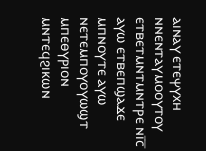ⲁⲓⲛⲁⲩ ⲉⲧⲉⲯⲩⲭⲏ ⲛⲛⲉⲛⲧⲁⲩⲙⲟⲟⲩⲧⲟⲩ ⲉⲧⲃⲉⲧⲙⲛⲧⲙⲛⲧⲣⲉ ⲛⲓ̅ⲥ̅ ⲁⲩⲱ ⲉⲧⲃⲉⲡϣⲁϫⲉ ⲙⲡⲛⲟⲩⲧⲉ ⲁⲩⲱ ⲛⲉⲧⲉⲙⲡⲟⲩⲟⲩⲱϣⲧ ⲙⲡⲉⲑⲩⲣⲓⲟⲛ ⲙⲛⲧⲉϥϩⲓⲕⲱⲛ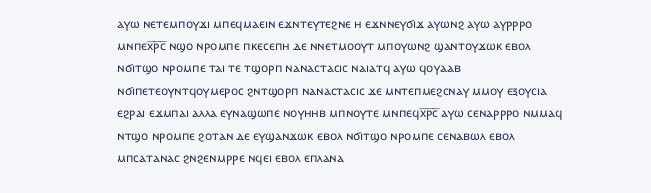ⲁⲩⲱ ⲛⲉⲧⲉⲙⲡⲟⲩϫⲓ ⲙⲡⲉϥⲙⲁⲉⲓⲛ ⲉϫⲛⲧⲉⲩⲧⲉϩⲛⲉ ⲏ ⲉϫⲛⲛⲉⲩϭⲓϫ ⲁⲩⲱⲛϩ ⲁⲩⲱ ⲁⲩⲣⲣⲣⲟ ⲙⲛⲡⲉⲭ̅ⲣ̅ⲥ̅ ⲛϣⲟ ⲛⲣⲟⲙⲡⲉ ⲡⲕⲉⲥⲉⲡⲏ ⲇⲉ ⲛⲛⲉⲧⲙⲟⲟⲩⲧ ⲙⲡⲟⲩⲱⲛϩ ϣⲁⲛⲧⲟⲩϫⲱⲕ ⲉⲃⲟⲗ ⲛϭⲓⲧϣⲟ ⲛⲣⲟⲙⲡⲉ ⲧⲁⲓ ⲧⲉ ⲧϣⲟⲣⲡ ⲛⲁⲛⲁⲥⲧⲁⲥⲓⲥ ⲛⲁⲓⲁⲧϥ ⲁⲩⲱ ϥⲟⲩⲁⲁⲃ ⲛϭⲓⲡⲉⲧⲉⲟⲩⲛⲧϥⲟⲩⲙⲉⲣⲟⲥ ϩⲛⲧϣⲟⲣⲡ ⲛⲁⲛⲁⲥⲧⲁⲥⲓⲥ ϫⲉ ⲙⲛⲧⲉⲡⲙⲉϩⲥⲛⲁⲩ ⲙⲙⲟⲩ ⲉⲝⲟⲩⲥⲓⲁ ⲉϩⲣⲁⲓ ⲉϫⲙⲡⲁⲓ ⲁⲗⲗⲁ ⲉⲩⲛⲁϣⲱⲡⲉ ⲛⲟⲩⲏⲏⲃ ⲙⲡⲛⲟⲩⲧⲉ ⲙⲛⲡⲉϥⲭ̅ⲣ̅ⲥ̅ ⲁⲩⲱ ⲥⲉⲛⲁⲣⲣⲣⲟ ⲛⲙⲙⲁϥ ⲛⲧϣⲟ ⲛⲣⲟⲙⲡⲉ ϩⲟⲧⲁⲛ ⲇⲉ ⲉⲩϣⲁⲛϫⲱⲕ ⲉⲃⲟⲗ ⲛϭⲓⲧϣⲟ ⲛⲣⲟⲙⲡⲉ ⲥⲉⲛⲁⲃⲱⲗ ⲉⲃⲟⲗ ⲙⲡⲥⲁⲧⲁⲛⲁⲥ ϩⲛϩⲉⲛⲙⲣⲣⲉ ⲛϥⲉⲓ ⲉⲃⲟⲗ ⲉⲡⲗⲁⲛⲁ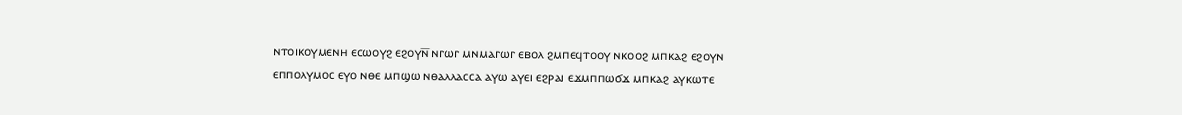ⲛⲧⲟⲓⲕⲟⲩⲙⲉⲛⲏ ⲉⲥⲱⲟⲩϩ ⲉϩⲟⲩⲛ̅ ⲛⲅⲱⲅ ⲙⲛⲙⲁⲅⲱⲅ ⲉⲃⲟⲗ ϩⲙⲡⲉϥⲧⲟⲟⲩ ⲛⲕⲟⲟϩ ⲙⲡⲕⲁϩ ⲉϩⲟⲩⲛ ⲉⲡⲡⲟⲗⲩⲙⲟⲥ ⲉⲩⲟ ⲛⲑⲉ ⲙⲡϣⲱ ⲛⲑⲁⲗⲗⲁⲥⲥⲁ ⲁⲩⲱ ⲁⲩⲉⲓ ⲉϩⲣⲁⲓ ⲉϫⲙⲡⲡⲱϭϫ ⲙⲡⲕⲁϩ ⲁⲩⲕⲱⲧⲉ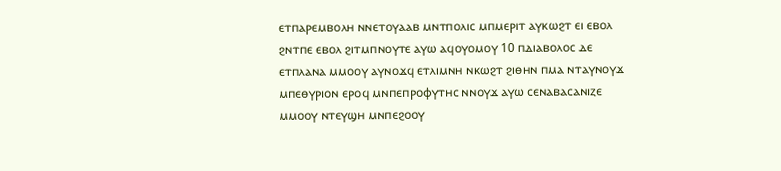ⲉⲧⲡⲁⲣⲉⲙⲃⲟⲗⲏ ⲛⲛⲉⲧⲟⲩⲁⲁⲃ ⲙⲛⲧⲡⲟⲗⲓⲥ ⲙⲡⲙⲉⲣⲓⲧ ⲁⲩⲕⲱϩⲧ ⲉⲓ ⲉⲃⲟⲗ ϩⲛⲧⲡⲉ ⲉⲃⲟⲗ ϩⲓⲧⲙⲡⲛⲟⲩⲧⲉ ⲁⲩⲱ ⲁϥⲟⲩⲟⲙⲟⲩ 10 ⲡⲇⲓⲁⲃⲟⲗⲟⲥ ⲇⲉ ⲉⲧⲡⲗⲁⲛⲁ ⲙⲙⲟⲟⲩ ⲁⲩⲛⲟϫϥ ⲉⲧⲗⲓⲙⲛⲏ ⲛⲕⲱϩⲧ ϩⲓⲑⲏⲛ ⲡⲙⲁ ⲛⲧⲁⲩⲛⲟⲩϫ ⲙⲡⲉⲑⲩⲣⲓⲟⲛ ⲉⲣⲟϥ ⲙⲛⲡⲉⲡⲣⲟⲫⲩⲧⲏⲥ ⲛⲛⲟⲩϫ ⲁⲩⲱ ⲥⲉⲛⲁⲃⲁⲥⲁⲛⲓⲍⲉ ⲙⲙⲟⲟⲩ ⲛⲧⲉⲩϣⲏ ⲙⲛⲡⲉϩⲟⲟⲩ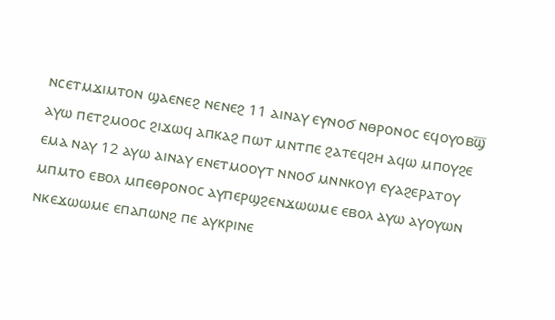ⲛⲥⲉⲧⲙϫⲓⲙⲧⲟⲛ ϣⲁⲉⲛⲉϩ ⲛⲉⲛⲉϩ 11 ⲁⲓⲛⲁⲩ ⲉⲩⲛⲟϭ ⲛⲑⲣⲟⲛⲟⲥ ⲉϥⲟⲩⲟⲃϣ̅ ⲁⲩⲱ ⲡⲉⲧϩⲙⲟⲟⲥ ϩⲓϫⲱϥ ⲁⲡⲕⲁϩ ⲡⲱⲧ ⲙⲛⲧⲡⲉ ϩⲁⲧⲉϥϩⲏ ⲁϥⲱ ⲙⲡⲟⲩϩⲉ ⲉⲙⲁ ⲛⲁⲩ 12 ⲁⲩⲱ ⲁⲓⲛⲁⲩ ⲉⲛⲉⲧⲙⲟⲟⲩⲧ ⲛⲛⲟϭ ⲙⲛⲛⲕⲟⲩⲓ ⲉⲩⲁϩⲉⲣⲁⲧⲟⲩ ⲙⲡⲙⲧⲟ ⲉⲃⲟⲗ ⲙⲡⲉⲑⲣⲟⲛⲟⲥ ⲁⲩⲡⲉⲣϣϩⲉⲛϫⲱⲱⲙⲉ ⲉⲃⲟⲗ ⲁⲩⲱ ⲁⲩⲟⲩⲱⲛ ⲛⲕⲉϫⲱⲱⲙⲉ ⲉⲡⲁⲡⲱⲛϩ ⲡⲉ ⲁⲩⲕⲣⲓⲛⲉ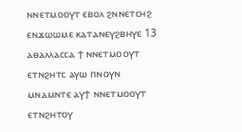ⲛⲛⲉⲧⲙⲟⲟⲩⲧ ⲉⲃⲟⲗ ϩⲛⲛⲉⲧⲥⲏϩ ⲉⲛϫⲱⲱⲙⲉ ⲕⲁⲧⲁⲛⲉⲩϩⲃⲏⲩⲉ 13 ⲁⲑⲁⲗⲗⲁⲥⲥⲁ ϯ ⲛⲛⲉⲧⲙⲟⲟⲩⲧ ⲉⲧⲛϩⲏⲧⲥ ⲁⲩⲱ ⲡⲛⲟⲩⲛ ⲙⲛⲁⲙⲛⲧⲉ ⲁⲩϯ ⲛⲛⲉⲧⲙⲟⲟⲩⲧ ⲉⲧⲛϩⲏⲧⲟⲩ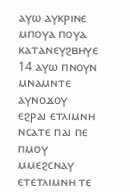ⲁⲩⲱ ⲁⲩⲕⲣⲓⲛⲉ ⲙⲡⲟⲩⲁ ⲡⲟⲩⲁ ⲕⲁⲧⲁⲛⲉⲩϩⲃⲏⲩⲉ 14 ⲁⲩⲱ ⲡⲛⲟⲩⲛ ⲙⲛⲁⲙⲛⲧⲉ ⲁⲩⲛⲟϫⲟⲩ ⲉϩⲣⲁⲓ ⲉⲧⲗⲓⲙⲛⲏ ⲛⲥⲁⲧⲉ ⲡⲁⲓ ⲡⲉ ⲡⲙⲟⲩ ⲙⲙⲉϩⲥⲛⲁⲩ ⲉⲧⲉⲧⲗⲓⲙⲛⲏ ⲧⲉ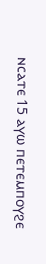ⲛⲥⲁⲧⲉ 15 ⲁⲩⲱ ⲡⲉⲧⲉⲙⲡⲟⲩϩⲉ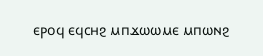ⲉⲣⲟϥ ⲉϥⲥⲏϩ ⲙⲡϫⲱⲱⲙⲉ ⲙⲡⲱⲛϩ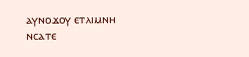ⲁⲩⲛⲟϫⲟⲩ ⲉⲧⲗⲓⲙⲛⲏ ⲛⲥⲁⲧⲉ